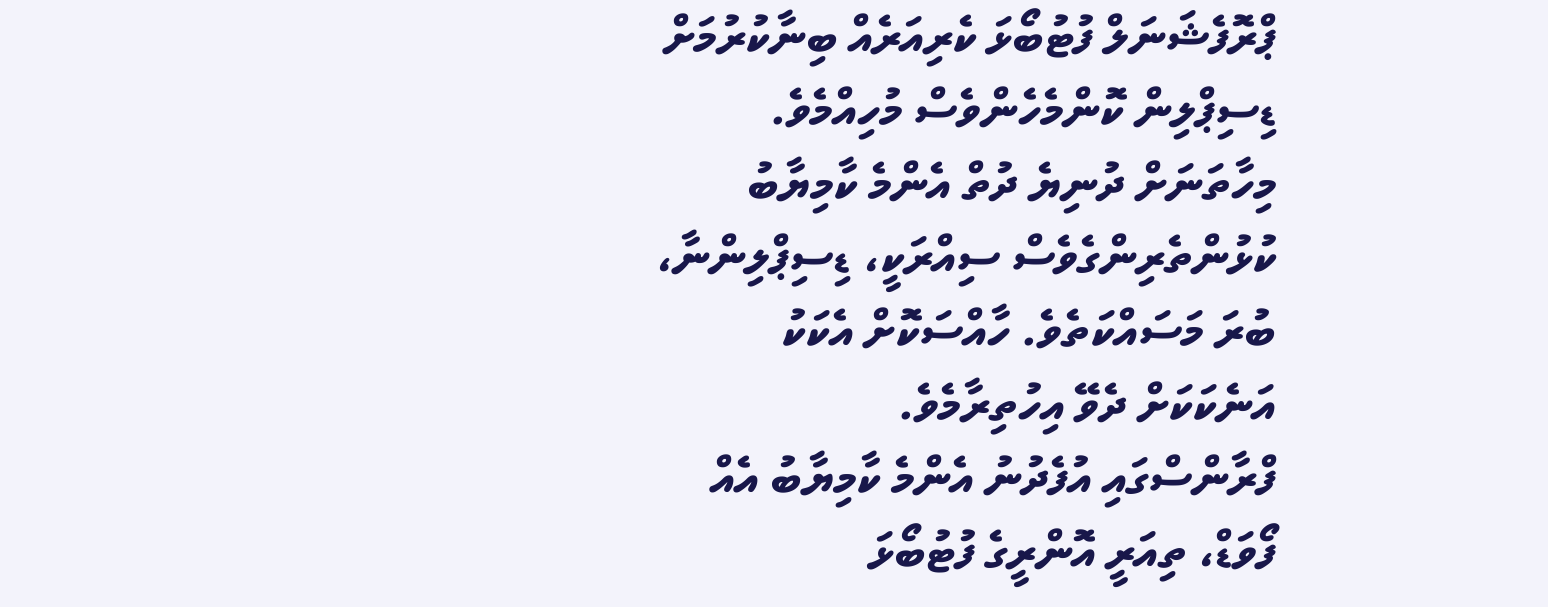ޕްރޮފެޝަނަލް ފުޓުބޯޅަ ކެރިއަރެއް ބިނާކުރުމަށް ޑިސިޕްލިން ކޮންމެހެންވެސް މުހިއްމެވެ. މިހާތަނަށް ދުނިޔެ ދުތް އެންމެ ކާމިޔާބު ކުޅުންތެރިންގެވެސް ސިއްރަކީ، ޑިސިޕްލިންނާ، ބުރަ މަސައްކަތެވެ. ހާއްސަކޮށް އެކަކު އަނެކަކަށް ދެވޭ އިހުތިރާމެވެ.
ފްރާންސްގައި އުފެދުނު އެންމެ ކާމިޔާބު އެއް ފޯވަޑް، ތިއަރީ އޮންރީގެ ފުޓުބޯޅަ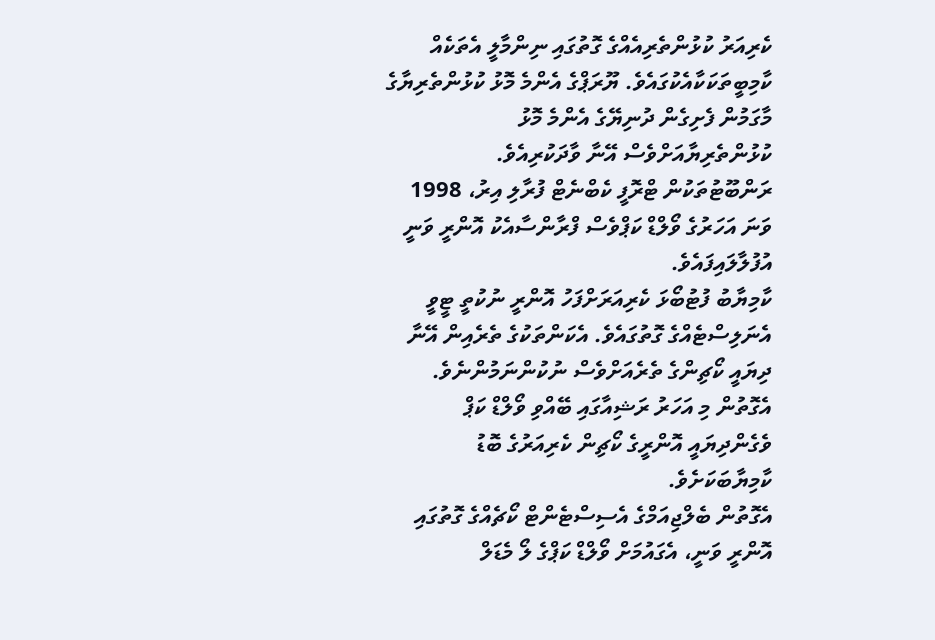ކެރިއަރު ކުޅުންތެރިއެއްގެ ގޮތުގައި ނިންމާލީ އެތަކެއް ކާމިބީތަކަކާއެކުގައެވެ. ޔޫރަޕްގެ އެންމެ މޮޅު ކުޅުންތެރިޔާގެ މާގަމުން ފެށިގެން ދުނިޔޭގެ އެންމެ މޮޅު ކުޅުންތެރިޔާއަށްވެސް އޭނާ ވާދަކުރިއެވެ. ރަންބޫޓުތަކުން ޓްރޮފީ ކެބްނެޓް ފުރާލި އިރު، 1998 ވަނަ އަހަރުގެ ވޯލްޑް ކަޕްވެސް ފްރާންސާއެކު އޮންރީ ވަނީ އުފުލާލައިފައެވެ.
ކާމިޔާބު ފުޓުބޯޅަ ކެރިއަރަށްފަހު އޮންރީ ނުކުތީ ޓީވީ އެނަލިސްޓެއްގެ ގޮތުގައެވެ. އެކަންތަކުގެ ތެރެއިން އޭނާ ދިޔައީ ކޯޗިންގެ ތެރެއަށްވެސް ނުކުންނަމުންނެވެ. އެގޮތުން މި އަހަރު ރަޝިއާގައި ބޭއްވި ވޯލްޑް ކަޕް ވެގެންދިޔައީ އޮންރީގެ ކޯޗިން ކެރިއަރުގެ ބޮޑު ކާމިޔާބަކަށެވެ.
އެގޮތުން ބެލްޖިއަމްގެ އެސިސްޓެންޓް ކޯޗެއްގެ ގޮތުގައި އޮންރީ ވަނީ، އެގައުމަށް ވޯލްޑް ކަޕްގެ ލޯ މެޑަލް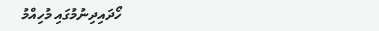ހޯދައިދިނުމުގައި މުހިއްމު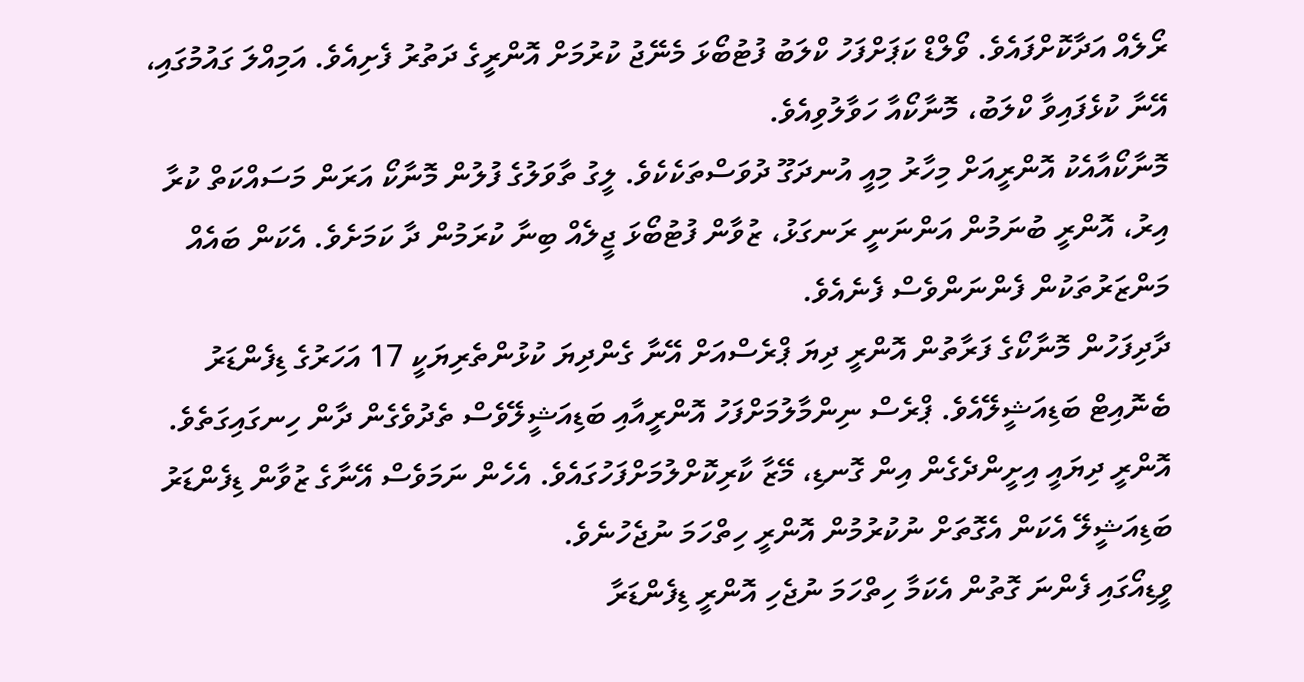ރޯލެއް އަދާކޮށްފައެވެ. ވޯލްޑް ކަޕަށްފަހު ކްލަބު ފުޓުބޯޅަ މެނޭޖު ކުރުމަށް އޮންރީގެ ދަތުރު ފެށިއެވެ. އަމިއްލަ ގައުމުގައި، އޭނާ ކުޅެފައިވާ ކްލަބު، މޮނާކޯއާ ހަވާލުވިއެވެ.
މޮނާކޯއާއެކު އޮންރީއަށް މިހާރު މިއީ އުނދަގޫ ދުވަސްތަކެކެވެ. ލީގު ތާވަލުގެ ފުލުން މޮނާކޯ އަރަން މަސައްކަތް ކުރާ އިރު، އޮންރީ ބުނަމުން އަންނަނީ ރަނގަޅު، ޒުވާން ފުޓުބޯޅަ ޖީލެއް ބިނާ ކުރަމުން ދާ ކަމަށެވެ. އެކަން ބައެއް މަންޒަރުތަކުން ފެންނަންވެސް ފެނެއެވެ.
ދާދިފަހުން މޮނާކޯގެ ފަރާތުން އޮންރީ ދިޔަ ޕްރެސްއަށް އޭނާ ގެންދިޔަ ކުޅުންތެރިޔަކީ 17 އަހަރުގެ ޑިފެންޑަރު ބެނޮއިޓް ބަޑިއަޝީލޭއެވެ. ޕްރެސް ނިންމާލުމަށްފަހު އޮންރީއާއި ބަޑިއަޝީލޭވެސް ތެދުވެގެން ދާން ހިނގައިގަތެވެ. އޮންރީ ދިޔައީ އިށީންދެގެން އިން ގޮނޑި، މޭޒާ ކާރިކޮށްލުމަށްފަހުގައެވެ. އެހެން ނަމަވެސް އޭނާގެ ޒުވާން ޑިފެންޑަރު ބަޑިއަޝީލޭ އެކަން އެގޮތަށް ނުކުރުމުން އޮންރީ ހިތްހަމަ ނުޖެހުނެވެ.
ވީޑިއޯގައި ފެންނަ ގޮތުން އެކަމާ ހިތްހަމަ ނުޖެހި އޮންރީ ޑިފެންޑަރާ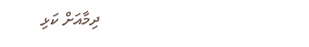ދިމާއަށް ކަޅި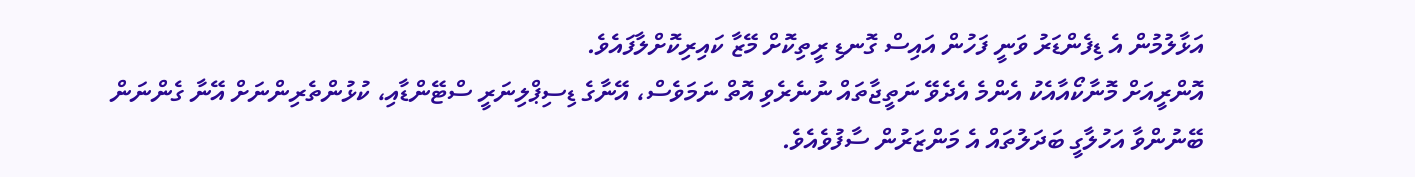އަޅާލުމުން އެ ޑިފެންޑަރު ވަނީ ފަހުން އައިސް ގޮނޑި ރީތިކޮށް މޭޒާ ކައިރިކޮށްލާފައެވެ.
އޮންރީއަށް މޮނާކޯއާއެކު އެންމެ އެދެވޭ ނަތީޖާތައް ނުނެރެވި އޮތް ނަމަވެސް، އޭނާގެ ޑިސިޕްލިނަރީ ސްޓޭންޑާއި، ކުޅުންތެރިންނަށް އޭނާ ގެންނަން ބޭނުންވާ އަހުލާގީ ބަދަލުތައް އެ މަންޒަރުން ސާފުވެއެވެ.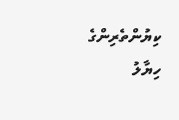ކިޔުންތެރިންގެ ހިޔާލު